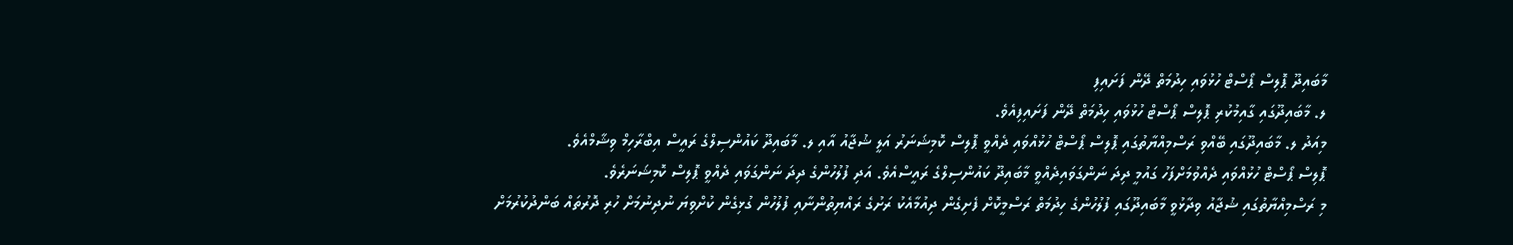މާބައިދޫ ޕޮލިސް ޕޯސްޓް ހުޅުވައި ހިދުމަތް ދޭން ފަށައިފި
ލ. މާބައިދޫގައި ގާއިމުކުރި ޕޮލިސް ޕޯސްޓް ހުޅުވައި ހިދުމަތް ދޭން ފަށައިފިއެވެ.
މިއަދު ލ. މާބައިދޫގައި ބޭއްވި ރަސްމިއްޔާތުގައި ޕޮލިސް ޕޯސްޓް ހުޅުއްވައި ދެއްވީ ޕޮލިސް ކޮމިޝަނަރު އަލީ ޝުޖާއު އާއި ލ. މާބައިދޫ ކައުންސިލްގެ ރައީސް އިބްރާހިމް ވިޝާމްއެވެ.
ޕޮލިސް ޕޯސްޓް ހުޅުއްވައި ދެއްވުމަށްފަހު ގައުމީ ދިދަ ނަންގަވައިދެއްވީ މާބައިދޫ ކައުންސިލްގެ ރައީސްއެވެ. އަދި ފުލުހުންގެ ދިދަ ނަންގަވައި ދެއްވީ ޕޮލިސް ކޮމިޝަނަރެވެ.
މި ރަސްމިއްޔާތުގައި ޝުޖާއު ވިދާޅުވީ މާބައިދޫގައި ފުލުހުންގެ ހިދުމަތް ރަސްމީކޮށް ފެށިގެން ދިއުމާއެކު ރަށުގެ ރައްޔިތުންނާއި ފުލުހުން ގުޅިގެން ކުށްވިޔަ ނުދިނުމަށް ހުރި ދޮރުތައް ބަންދުކުރުމަށް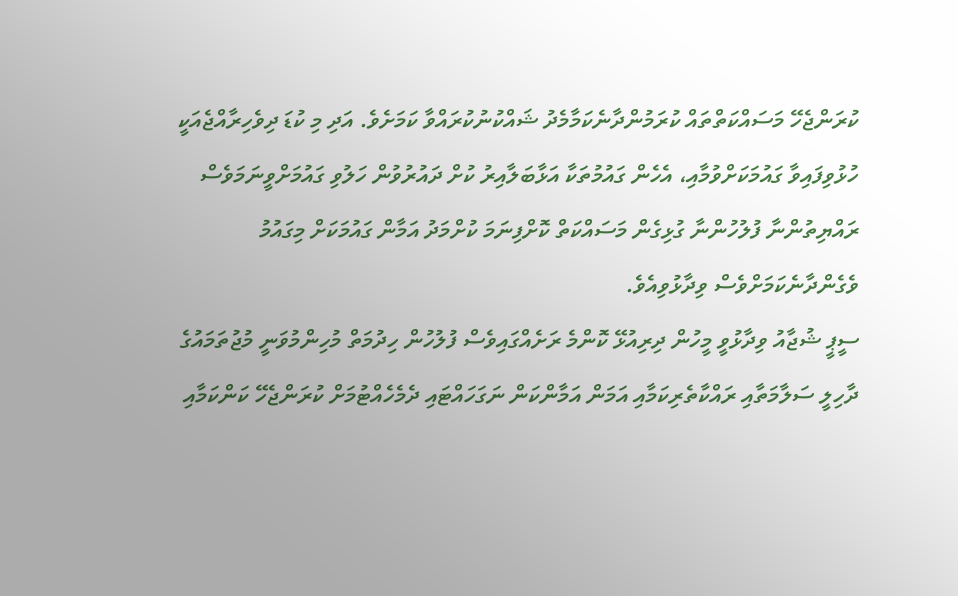ކުރަންޖެހޭ މަސައްކަތްތައް ކުރަމުންދާނެކަމާމެދު ޝައްކުނުކުރައްވާ ކަމަށެވެ. އަދި މި ކުޑަ ދިވެހިރާއްޖެއަކީ ހުޅުވިފައިވާ ގައުމަކަށްވުމާއި، އެހެން ގައުމުތަކާ އަޅާބަލާއިރު ކުށް ދައުރުވުން ހަލުވި ގައުމަށްވީނަމަވެސް ރައްޔިތުންނާ ފުލުހުންނާ ގުޅިގެން މަސައްކަތް ކޮށްފިނަމަ ކުށްމަދު އަމާން ގައުމަކަށް މިގައުމު ވެގެންދާނެކަމަށްވެސް ވިދާޅުވިއެވެ.
ސީޕީ ޝުޖާއު ވިދާޅުވީ މީހުން ދިރިއުޅޭ ކޮންމެ ރަށެއްގައިވެސް ފުލުހުން ހިދުމަތް މުހިންމުވަނީ މުޖުތަމައުގެ ދާހިލީ ސަލާމަތާއި ރައްކާތެރިކަމާއި އަމަން އަމާންކަން ނަގަހައްޓައި ދެމެހެއްޓުމަށް ކުރަންޖެހޭ ކަންކަމާއި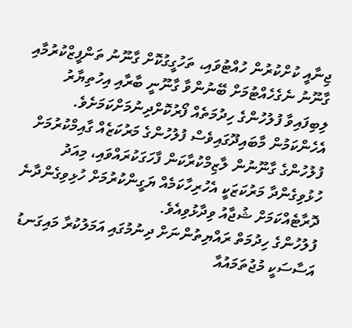ޖިނާއީ ކުށްކުރުން ހުއްޓުވައި، ތަހުގީގުކޮށް ގާނޫނު ތަންފީޒްކުރުމާއި ގާނޫނު ނެގެހެއްޓުމަށް ބޭނުންވާ ގާނޫނީ ބާރާއި އިހުތިޔާރު ލިބިފައިވާ ފުލުހުންގެ ހިދުމަތެއް ފޯރުކޮށްދިނުމަށްކަމަށެވެ. އެހެންކަމުން މާބައިދޫގައިވެސް ފުލުހުންގެ މަރުކަޒެއް ގާއިމްކުރުމަށް ފުލުހުންގެ ގާނޫނުން ލާޒިމްކުރާކަން ފާހަގަކުރައްވައި، މިއަދު ހުޅުވިގެންދާ މަރުކަޒަކީ އެހުރިހާކަމެއް ޔަގީންކުރުމަށް ހުޅިވިގެންދާނެ ދޮރާޓެއްކަމަށް ޝުޖާއު ވިދާޅުވިއެވެ.
ފުލުހުންގެ ހިދުމަތް ރައްޔިތުންނަށް ދިނުމުގައި އަމަލުކުރާ މައިގަނޑު އަސާސަކީ މުޖުތަމައުއާ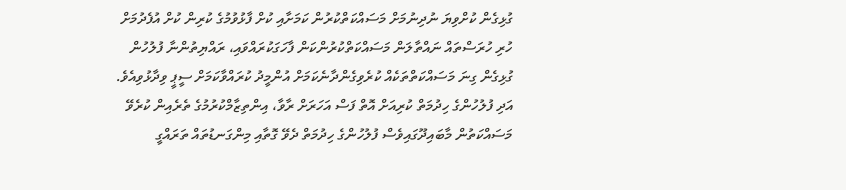ގުޅިގެން ކުށްވިޔަ ނުދިނުމަށް މަސައްކަތްކުރުން ކަމަށާއި ކުށް ފާޅުވުމުގެ ކުރިން ކުށް އުފެދުމަށް ހުރި ހުރަސްތައް ނައްތާލަން މަސައްކަތްކުރުންކަން ފާހަގަކުރައްވައި، ރައްޔިތުންނާ ފުލުހުން ގުޅިގެން ގިނަ މަސައްކަތްތަކެއް ކުރެވިގެންދާނެކަމަށް އުންމީދު ކުރައްވާކަމަށް ސީޕީ ވިދާޅުވިއެވެ. އަދި ފުލުހުންގެ ހިދުމަތް ކުރިއަށް އޮތް ފަސް އަހަރަށް ރާވާ، އިންތިޒާމްކުރުމުގެ ތެރެއިން ކުރެވޭ މަސައްކަތުން މާބައިދޫގައިވެސް ފުލުހުންގެ ހިދުމަތް ދެވޭ ގޮތާއި މިންގަނޑުތައް ތަރައްގީ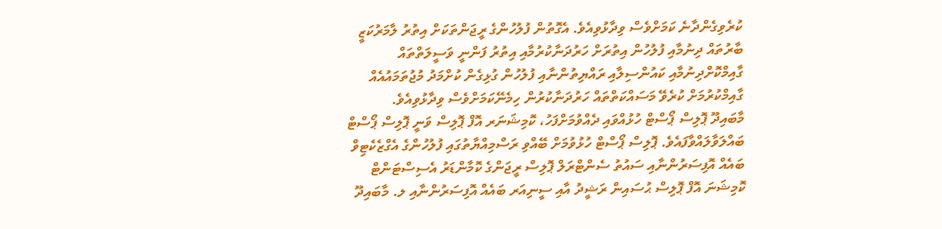ކުރެވިގެންދާނެ ކަމަށްވެސް ވިދާޅުވިއެވެ. އެގޮތުން ފުލުހުންގެ ރީޖަންތަކަށް އިތުރު ލާމަރުކަޒީ ބާރުތައް ދިނުމާއި ފުލުހުން އިތުރަށް ހަރުދަނާކުރުމާއި އިތުރު ފަންނީ ވަސީލަތްތައް ގާއިމްކޮށްދިނުމާއި ކައުންސިލާއި ރައްޔިތުންނާއި ފުލުހުން ގުޅިގެން ކުށްމަދު މުޖުތަމައުއެއް ގާއިމްކުރުމަށް ކުރެވޭ މަސައްކަތްތައް ހަރުދަނާކުރުން ހިމެނޭކަމަށްވެސް ވިދާޅުވިއެވެ.
މާބައިދޫ ޕޮލިސް ޕޯސްޓް ހުޅުއްވައި ދެއްވުމަށްފަހު، ކޮމިޝަނަރ އޮފް ޕޮލިސް ވަނީ ޕޮލިސް ޕޯސްޓް ބައްލަވާލައްވާފައެވެ. ޕޮލިސް ޕޯސްޓް ހުޅުވުމަށް ބޭއްވި ރަސްމިއްޔާތުގައި ފުލުހުންގެ އެގްޒެކެޓިވް ބައެއް އޮފިސަރުންނާއި ސައުތު ސެންޓްރަލް ޕޮލިސް ރީޖަންގެ ކޮމާންޑަރު އެސިސްޓަންޓް ކޮމިޝަނަ އޮފް ޕޮލިސް ޙުސައިން ރަޝީދު އާއި ސީނިއަރ ބައެއް އޮފިސަރުންނާއި ލ. މާބައިދޫ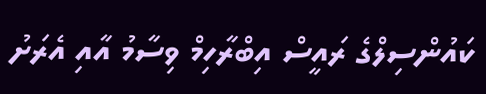ކައުންސިލްގެ ރައީސް އިބްރާހިމް ވިސާމު އާއި އެރަށު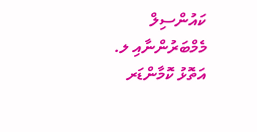ކައުންސިލް މެމްބަރުންނާއި ލ. އަތޮޅު ކޮމާންޑަރ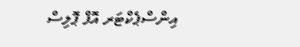އިންސްޕެކްޓަރ އޮފް ޕޮލިސް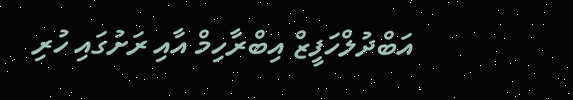އަބްދުލްހަފީޒް އިބްރާހިމް އާއި ރަށުގައި ހުރި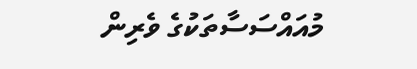މުއައްސަސާތަކުގެ ވެރިން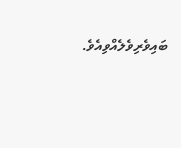ބައިވެރިވެލެއްވިއެވެ.